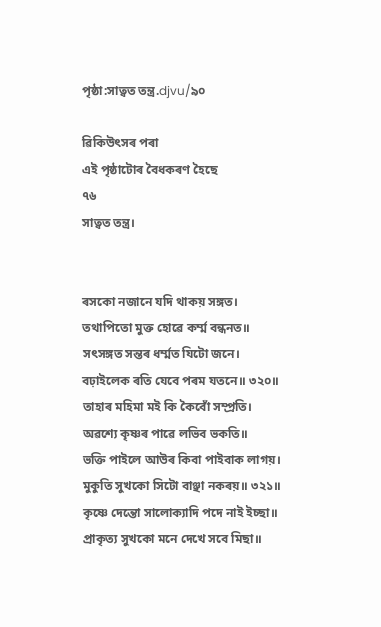পৃষ্ঠা:সাত্বত তন্ত্ৰ.djvu/৯০

ৱিকিউৎসৰ পৰা
এই পৃষ্ঠাটোৰ বৈধকৰণ হৈছে
৭৬
সাত্বত তন্ত্ৰ।


ৰসকো নজানে যদি থাকয় সঙ্গত।
তথাপিতো মুক্ত হোৱে কৰ্ম্ম বন্ধনত॥
সৎসঙ্গত সন্তৰ ধৰ্ম্মত যিটো জনে।
বঢ়াইলেক ৰতি যেবে পৰম যতনে॥ ৩২০॥
তাহাৰ মহিমা মই কি কৈবোঁ সম্প্ৰতি।
অৱশ্যে কৃষ্ণৰ পাৱে লভিব ভকতি॥
ভক্তি পাইলে আউৰ কিবা পাইবাক লাগয়।
মুকুতি সুখকো সিটো বাঞ্ছা নকৰয়॥ ৩২১॥
কৃষ্ণে দেন্তো সালোক্যাদি পদে নাই ইচ্ছা॥
প্ৰাকৃত্য সুখকো মনে দেখে সবে মিছা॥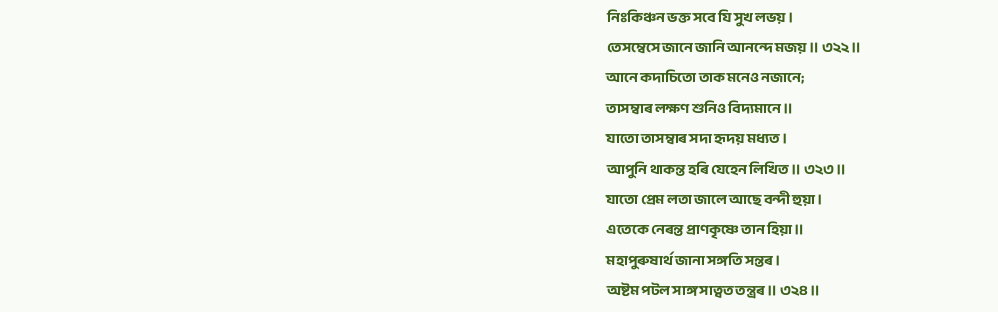নিঃকিঞ্চন ভক্ত সবে যি সুখ লভয়।
তেসম্বেসে জানে জানি আনন্দে মজয়॥ ৩২২॥
আনে কদাচিতো তাক মনেও নজানে;
তাসম্বাৰ লক্ষণ শুনিও বিদ্যমানে॥
যাতো তাসম্বাৰ সদা হৃদয় মধ্যত।
আপুনি থাকন্ত হৰি যেহেন লিখিত॥ ৩২৩॥
যাতো প্ৰেম লতা জালে আছে বন্দী হুয়া।
এতেকে নেৰন্ত প্ৰাণকৃষ্ণে তান হিয়া॥
মহাপুৰুষাৰ্থ জানা সঙ্গতি সন্তৰ।
অষ্টম পটল সাঙ্গ সাত্বত তন্ত্ৰৰ॥ ৩২৪॥